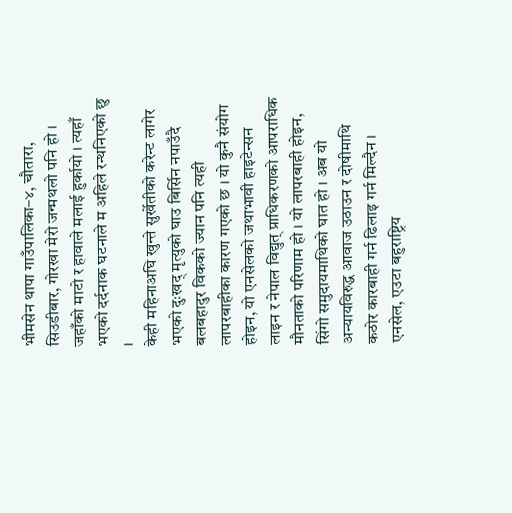भीमसेन थापा गाउँपालिका–४, चौतारा, सिउडीबार, गोरखा मेरो जन्मथलो पनि हो । जहाँको माटो र हावाले मलाई हुर्कायो । त्यहाँ भएको दर्दनाक घटनाले म अहिले रन्थनिएको छु ।
केही महिनाअघि खुन्ते सुर्खेतीको करेन्ट लागेर भएको दुःखद् मृत्युको घाउ बिर्सिन नपाउँदै बलबहादुर विकको ज्यान पनि त्यही लापरबाहीका कारण गएको छ । यो कुनै संयोग होइन, यो एनसेलको जथाभावी हाइटेन्सन लाइन र नेपाल विद्युत् प्राधिकरणको आपराधिक मौनताको परिणाम हो । यो लापरबाही होइन, सिंगो समुदायमाथिको घात हो । अब यो अन्यायविरुद्ध आवाज उठाउन र दोषीमाथि कठोर कारबाही गर्न ढिलाइ गर्न मिल्दैन ।
एनसेल, एउटा बहुराष्ट्रिय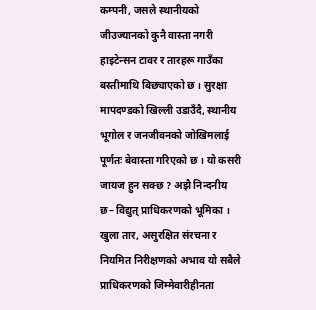कम्पनी, जसले स्थानीयको जीउज्यानको कुनै वास्ता नगरी हाइटेन्सन टावर र तारहरू गाउँका बस्तीमाथि बिछ्याएको छ । सुरक्षा मापदण्डको खिल्ली उडाउँदै, स्थानीय भूगोल र जनजीवनको जोखिमलाई पूर्णतः बेवास्ता गरिएको छ । यो कसरी जायज हुन सक्छ ? अझै निन्दनीय छ– विद्युत् प्राधिकरणको भूमिका । खुला तार, असुरक्षित संरचना र नियमित निरीक्षणको अभाव यो सबैले प्राधिकरणको जिम्मेवारीहीनता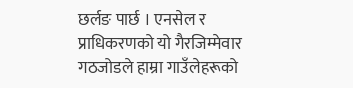छर्लङ पार्छ । एनसेल र प्राधिकरणको यो गैरजिम्मेवार गठजोडले हाम्रा गाउँलेहरूको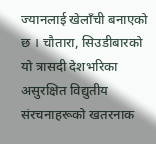ज्यानलाई खेलाँची बनाएको छ । चौतारा, सिउडीबारको यो त्रासदी देशभरिका असुरक्षित विद्युतीय संरचनाहरूको खतरनाक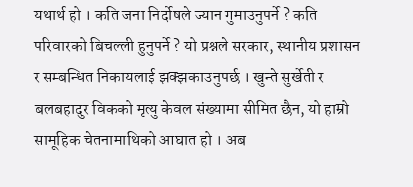यथार्थ हो । कति जना निर्दोषले ज्यान गुमाउनुपर्ने ? कति परिवारको बिचल्ली हुनुपर्ने ? यो प्रश्नले सरकार, स्थानीय प्रशासन र सम्बन्धित निकायलाई झक्झकाउनुपर्छ । खुन्ते सुर्खेती र बलबहादुर विकको मृत्यु केवल संख्यामा सीमित छैन, यो हाम्रो सामूहिक चेतनामाथिको आघात हो । अब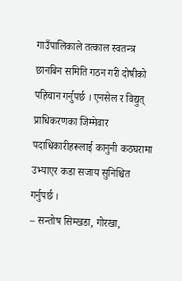गाउँपालिकाले तत्काल स्वतन्त्र छानबिन समिति गठन गरी दोषीको पहिचान गर्नुपर्छ । एनसेल र विद्युत् प्राधिकरणका जिम्मेवार पदाधिकारीहरूलाई कानुनी कठघरामा उभ्याएर कडा सजाय सुनिश्चित गर्नुपर्छ ।
– सन्तोष सिम्खडा, गोरखा,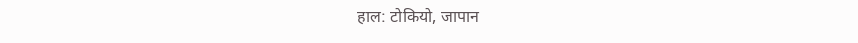हाल: टोकियो, जापान